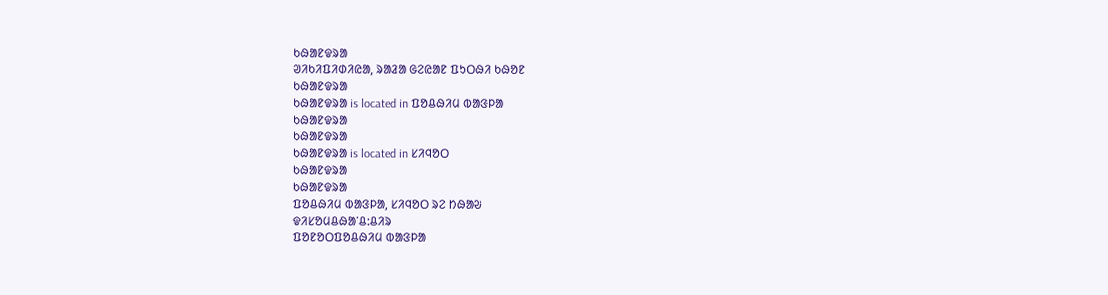ᱠᱷᱟᱱᱫᱨᱟ
ᱣᱤᱠᱤᱯᱤᱰᱤᱭᱟ, ᱨᱟᱲᱟ ᱜᱮᱭᱟᱱ ᱯᱩᱛᱷᱤ ᱠᱷᱚᱱ
ᱠᱷᱟᱱᱫᱨᱟ
ᱠᱷᱟᱱᱫᱨᱟ is located in ᱯᱚᱪᱷᱤᱢ ᱵᱟᱝᱞᱟ
ᱠᱷᱟᱱᱫᱨᱟ
ᱠᱷᱟᱱᱫᱨᱟ
ᱠᱷᱟᱱᱫᱨᱟ is located in ᱥᱤᱧᱚᱛ
ᱠᱷᱟᱱᱫᱨᱟ
ᱠᱷᱟᱱᱫᱨᱟ
ᱯᱚᱪᱷᱤᱢ ᱵᱟᱝᱞᱟ, ᱥᱤᱧᱚᱛ ᱨᱮ ᱴᱷᱟᱶ
ᱫᱤᱥᱚᱢᱪᱷᱟᱸᱪ:ᱪᱤᱨ
ᱯᱚᱱᱚᱛᱯᱚᱪᱷᱤᱢ ᱵᱟᱝᱞᱟ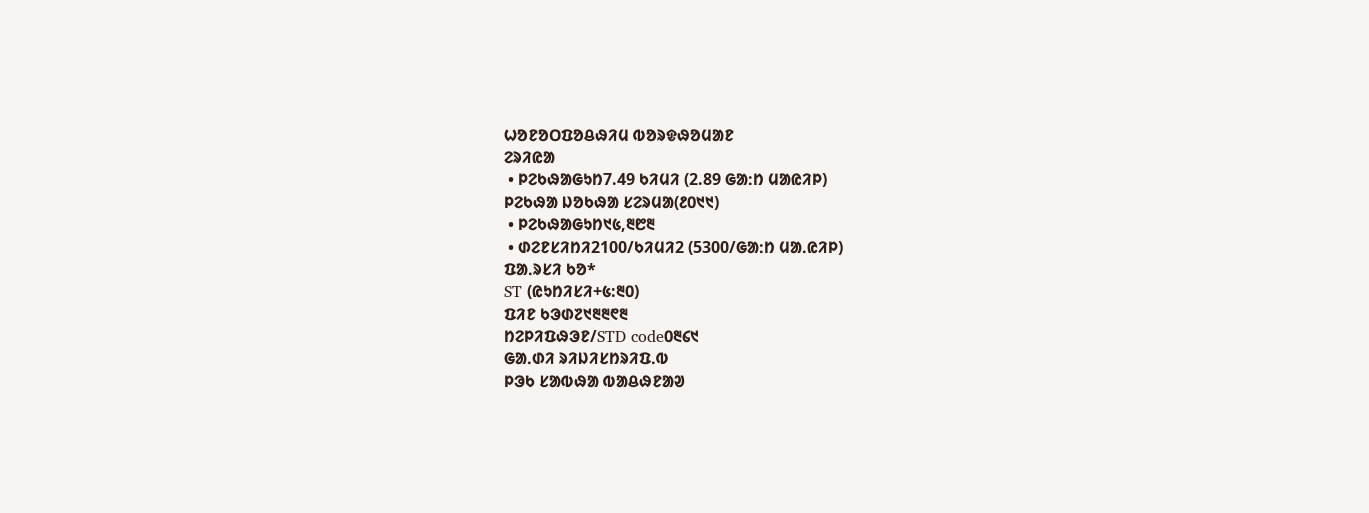ᱦᱚᱱᱚᱛᱯᱚᱪᱷᱤᱢ ᱵᱚᱨᱫᱷᱚᱢᱟᱱ
ᱮᱨᱤᱭᱟ
 • ᱞᱮᱠᱷᱟᱜᱩᱴ7.49 ᱠᱤᱢᱤ (2.89 ᱜᱟᱺᱴ ᱢᱟᱭᱤᱞ)
ᱞᱮᱠᱷᱟ ᱡᱚᱠᱷᱟ ᱥᱮᱨᱢᱟ(᱒᱐᱑᱑)
 • ᱞᱮᱠᱷᱟᱜᱩᱴ᱑᱕,᱓᱘᱓
 • ᱰᱮᱱᱥᱤᱴᱤ2100/ᱠᱤᱢᱤ2 (5300/ᱜᱟᱺᱴ ᱢᱟᱹᱭᱤᱞ)
ᱯᱟᱹᱨᱥᱤ ᱠᱚ*
ST (ᱭᱩᱴᱤᱥᱤ+᱕:᱓᱐)
ᱯᱤᱱ ᱠᱳᱰ᱗᱑᱓᱓᱖᱓
ᱴᱮᱞᱤᱯᱷᱳᱱ/STD code᱐᱓᱔᱑
ᱜᱟᱹᱰᱤ ᱨᱤᱡᱤᱥᱴᱨᱤᱯᱹᱵ
ᱞᱳᱠ ᱥᱟᱵᱷᱟ ᱵᱟᱪᱷᱱᱟᱣ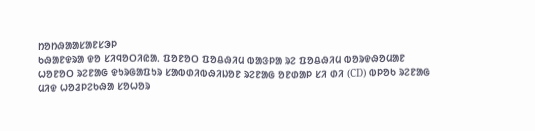ᱴᱚᱴᱷᱟᱟᱥᱟᱱᱥᱳᱞ
ᱠᱷᱟᱱᱫᱨᱟ ᱫᱚ ᱥᱤᱧᱚᱛᱤᱭᱟᱹ ᱯᱚᱱᱚᱛ ᱯᱚᱪᱷᱤᱢ ᱵᱟᱝᱞᱟ ᱨᱮ ᱯᱚᱪᱷᱤᱢ ᱵᱚᱨᱫᱷᱚᱢᱟᱱ ᱦᱚᱱᱚᱛ ᱨᱮᱱᱟᱜ ᱫᱩᱨᱜᱟᱯᱩᱨ ᱥᱟᱵᱰᱤᱵᱷᱤᱡᱚᱱ ᱨᱮᱱᱟᱜ ᱚᱱᱰᱟᱞ ᱥᱤ ᱰᱤ (CD) ᱵᱞᱚᱠ ᱨᱮᱱᱟᱜ ᱢᱤᱫ ᱦᱚᱲᱞᱮᱠᱷᱟ ᱥᱚᱦᱚᱨ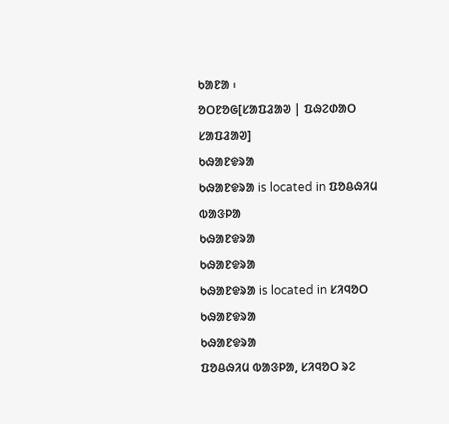ᱠᱟᱱᱟ ᱾
ᱚᱛᱱᱚᱜ[ᱥᱟᱯᱲᱟᱣ | ᱯᱷᱮᱰᱟᱛ ᱥᱟᱯᱲᱟᱣ]
ᱠᱷᱟᱱᱫᱨᱟ
ᱠᱷᱟᱱᱫᱨᱟ is located in ᱯᱚᱪᱷᱤᱢ ᱵᱟᱝᱞᱟ
ᱠᱷᱟᱱᱫᱨᱟ
ᱠᱷᱟᱱᱫᱨᱟ
ᱠᱷᱟᱱᱫᱨᱟ is located in ᱥᱤᱧᱚᱛ
ᱠᱷᱟᱱᱫᱨᱟ
ᱠᱷᱟᱱᱫᱨᱟ
ᱯᱚᱪᱷᱤᱢ ᱵᱟᱝᱞᱟ, ᱥᱤᱧᱚᱛ ᱨᱮ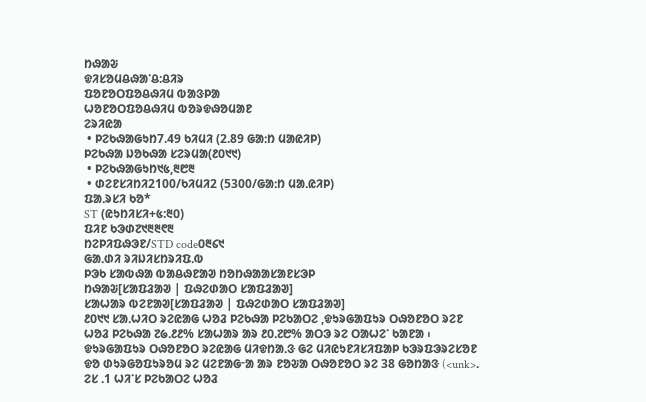ᱴᱷᱟᱶ
ᱫᱤᱥᱚᱢᱪᱷᱟᱸᱪ:ᱪᱤᱨ
ᱯᱚᱱᱚᱛᱯᱚᱪᱷᱤᱢ ᱵᱟᱝᱞᱟ
ᱦᱚᱱᱚᱛᱯᱚᱪᱷᱤᱢ ᱵᱚᱨᱫᱷᱚᱢᱟᱱ
ᱮᱨᱤᱭᱟ
 • ᱞᱮᱠᱷᱟᱜᱩᱴ7.49 ᱠᱤᱢᱤ (2.89 ᱜᱟᱺᱴ ᱢᱟᱭᱤᱞ)
ᱞᱮᱠᱷᱟ ᱡᱚᱠᱷᱟ ᱥᱮᱨᱢᱟ(᱒᱐᱑᱑)
 • ᱞᱮᱠᱷᱟᱜᱩᱴ᱑᱕,᱓᱘᱓
 • ᱰᱮᱱᱥᱤᱴᱤ2100/ᱠᱤᱢᱤ2 (5300/ᱜᱟᱺᱴ ᱢᱟᱹᱭᱤᱞ)
ᱯᱟᱹᱨᱥᱤ ᱠᱚ*
ST (ᱭᱩᱴᱤᱥᱤ+᱕:᱓᱐)
ᱯᱤᱱ ᱠᱳᱰ᱗᱑᱓᱓᱖᱓
ᱴᱮᱞᱤᱯᱷᱳᱱ/STD code᱐᱓᱔᱑
ᱜᱟᱹᱰᱤ ᱨᱤᱡᱤᱥᱴᱨᱤᱯᱹᱵ
ᱞᱳᱠ ᱥᱟᱵᱷᱟ ᱵᱟᱪᱷᱱᱟᱣ ᱴᱚᱴᱷᱟᱟᱥᱟᱱᱥᱳᱞ
ᱴᱷᱟᱶ[ᱥᱟᱯᱲᱟᱣ | ᱯᱷᱮᱰᱟᱛ ᱥᱟᱯᱲᱟᱣ]
ᱥᱟᱦᱟᱨ ᱵᱮᱱᱟᱣ[ᱥᱟᱯᱲᱟᱣ | ᱯᱷᱮᱰᱟᱛ ᱥᱟᱯᱲᱟᱣ]
᱒᱐᱑᱑ ᱥᱟᱹᱦᱤᱛ ᱨᱮᱭᱟᱜ ᱦᱚᱲ ᱞᱮᱠᱷᱟ ᱞᱮᱠᱟᱛᱮ ,ᱫᱩᱨᱜᱟᱯᱩᱨ ᱛᱷᱚᱱᱚᱛ ᱨᱮᱱ ᱦᱚᱲ ᱞᱮᱠᱷᱟ ᱗᱙ᱹ᱒᱒% ᱥᱟᱦᱟᱨ ᱟᱨ ᱒᱐ᱹ᱗᱘% ᱟᱛᱳ ᱨᱮ ᱛᱟᱦᱮᱸ ᱠᱟᱱᱟ ᱾ ᱫᱩᱨᱜᱟᱯᱩᱨ ᱛᱷᱚᱱᱚᱛ ᱨᱮᱭᱟᱜ ᱢᱤᱫᱴᱟᱹᱝ ᱜᱮ ᱢᱤᱭᱩᱱᱤᱥᱤᱯᱟᱞ ᱠᱳᱨᱯᱳᱨᱮᱥᱚᱱ ᱫᱚ ᱰᱩᱨᱜᱚᱯᱩᱨᱚᱢ ᱨᱮ ᱢᱮᱱᱟᱜᱼᱟ ᱟᱨ ᱱᱚᱶᱟ ᱛᱷᱚᱱᱚᱛ ᱨᱮ 38 ᱜᱚᱴᱟᱝ (<unk>ᱹ ᱮᱥ ᱹ1 ᱦᱤᱸᱥ ᱞᱮᱠᱟᱛᱮ ᱦᱚᱲ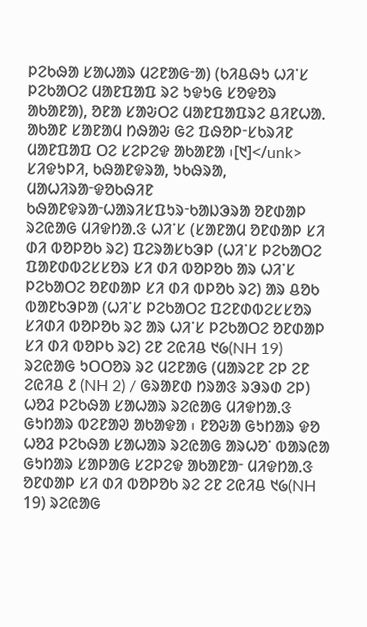ᱞᱮᱠᱷᱟ ᱥᱟᱦᱟᱨ ᱢᱮᱱᱟᱜᱼᱟ) (ᱠᱤᱪᱷᱩ ᱦᱤᱸᱥ ᱞᱮᱠᱟᱛᱮ ᱢᱟᱱᱯᱟᱯ ᱨᱮ ᱩᱫᱩᱜ ᱥᱚᱫᱚᱨ ᱟᱠᱟᱱᱟ), ᱚᱱᱟ ᱥᱟᱶᱛᱮ ᱢᱟᱱᱯᱟᱯᱨᱮ ᱪᱤᱱᱦᱟᱹ ᱟᱠᱟᱱ ᱥᱟᱱᱟᱢ ᱴᱷᱟᱶ ᱜᱮ ᱯᱷᱚᱞᱼᱥᱠᱨᱤᱱ ᱢᱟᱱᱯᱟᱯ ᱛᱮ ᱥᱮᱞᱮᱫ ᱟᱠᱟᱱᱟ ᱾[᱑]</unk>
ᱥᱤᱫᱩᱞᱤ, ᱠᱷᱟᱱᱫᱨᱟ, ᱩᱠᱷᱨᱟ, ᱢᱟᱦᱤᱨᱟᱼᱫᱚᱠᱷᱤᱱ ᱠᱷᱟᱱᱫᱨᱟᱼᱦᱟᱨᱤᱥᱯᱩᱨᱼᱠᱟᱡᱳᱨᱟ ᱚᱱᱰᱟᱞ ᱨᱮᱭᱟᱜ ᱢᱤᱫᱴᱟᱹᱝ ᱦᱤᱸᱥ (ᱥᱟᱱᱟᱢ ᱚᱱᱰᱟᱞ ᱥᱤ ᱰᱤ ᱵᱚᱞᱚᱠ ᱨᱮ) ᱯᱮᱨᱟᱥᱠᱳᱞ (ᱦᱤᱸᱥ ᱞᱮᱠᱟᱛᱮ ᱯᱟᱱᱰᱵᱮᱥᱥᱚᱨ ᱥᱤ ᱰᱤ ᱵᱚᱞᱚᱠ ᱟᱨ ᱦᱤᱸᱥ ᱞᱮᱠᱟᱛᱮ ᱚᱱᱰᱟᱞ ᱥᱤ ᱰᱤ ᱵᱞᱚᱠ ᱨᱮ) ᱟᱨ ᱪᱚᱠ ᱵᱟᱱᱠᱳᱞᱟ (ᱦᱤᱸᱥ ᱞᱮᱠᱟᱛᱮ ᱯᱮᱱᱰᱵᱮᱥᱥᱚᱨ ᱥᱤᱰᱤ ᱵᱚᱞᱚᱠ ᱨᱮ ᱟᱨ ᱦᱤᱸᱥ ᱞᱮᱠᱟᱛᱮ ᱚᱱᱰᱟᱞ ᱥᱤ ᱰᱤ ᱵᱚᱞᱠ ᱨᱮ) ᱮᱱ ᱮᱭᱤᱪ ᱑᱙(NH 19) ᱨᱮᱭᱟᱜ ᱩᱛᱛᱚᱨ ᱨᱮ ᱢᱮᱱᱟᱜ (ᱢᱟᱨᱮᱱ ᱮᱞ ᱮᱱ ᱮᱭᱤᱪ ᱒ (NH 2) / ᱜᱨᱟᱱᱰ ᱴᱨᱟᱝ ᱨᱳᱨᱰ ᱮᱞ) ᱦᱚᱲ ᱞᱮᱠᱷᱟ ᱥᱟᱦᱟᱨ ᱨᱮᱭᱟᱜ ᱢᱤᱫᱴᱟᱹᱝ ᱜᱩᱴᱟᱨ ᱵᱮᱱᱟᱣ ᱟᱠᱟᱫᱟ ᱾ ᱱᱚᱶᱟ ᱜᱩᱴᱟᱨ ᱫᱚ ᱦᱚᱲ ᱞᱮᱠᱷᱟ ᱥᱟᱦᱟᱨ ᱨᱮᱭᱟᱜ ᱟᱨᱦᱚᱸ ᱵᱟᱨᱭᱟ ᱜᱩᱴᱟᱨ ᱥᱟᱞᱟᱜ ᱥᱮᱞᱮᱫ ᱟᱠᱟᱱᱟᱼ ᱢᱤᱫᱴᱟᱹᱝ ᱚᱱᱰᱟᱞ ᱥᱤ ᱰᱤ ᱵᱚᱞᱚᱠ ᱨᱮ ᱮᱱ ᱮᱭᱤᱪ ᱑᱙(NH 19) ᱨᱮᱭᱟᱜ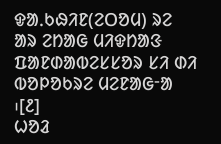ᱫᱟᱹᱠᱷᱤᱱ(ᱮᱛᱚᱢ) ᱨᱮ ᱟᱨ ᱮᱴᱟᱜ ᱢᱤᱫᱴᱟᱝ ᱯᱟᱱᱰᱟᱵᱮᱥᱥᱚᱨ ᱥᱤ ᱰᱤ ᱵᱚᱞᱚᱠᱨᱮ ᱢᱮᱱᱟᱜᱼᱟ ᱾[᱒]
ᱦᱚᱲ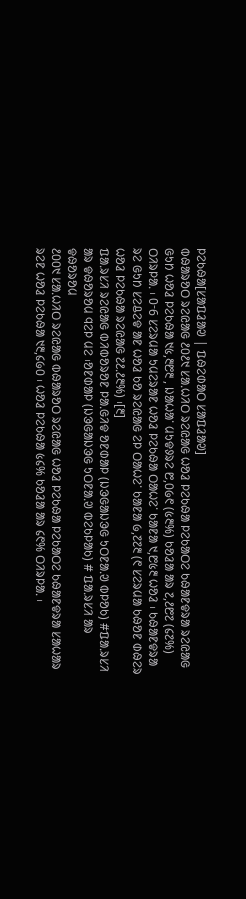ᱞᱮᱠᱷᱟ[ᱥᱟᱯᱲᱟᱣ | ᱯᱷᱮᱰᱟᱛ ᱥᱟᱯᱲᱟᱣ]
ᱵᱷᱟᱨᱚᱛ ᱨᱮᱭᱟᱜ ᱒᱐᱒᱑ ᱥᱟᱹᱦᱤᱛ ᱨᱮᱭᱟᱜ ᱦᱚᱲ ᱞᱮᱠᱷᱟ ᱞᱮᱠᱟᱛᱮ ᱠᱷᱟᱱᱫᱨᱟ ᱨᱮᱭᱟᱜ ᱜᱩᱴ ᱦᱚᱲ ᱞᱮᱠᱷᱟ ᱑᱕,᱓᱘᱓ , ᱡᱟᱦᱟᱸ ᱢᱩᱫᱽᱨᱮ ᱘,᱐᱙᱖ (᱕᱓%) ᱠᱚᱲᱟ ᱟᱨ ᱗,᱒᱘᱗ (᱔᱗%) ᱛᱤᱨᱞᱟᱹ ᱾ 0ᱼ6 ᱥᱮᱨᱢᱟ ᱩᱢᱮᱨᱟᱱ ᱦᱚᱲ ᱞᱮᱠᱷᱟ ᱛᱟᱦᱮᱸ ᱠᱟᱱᱟ ᱑,᱘᱕᱓ ᱦᱚᱲ ᱾ ᱠᱷᱟᱱᱫᱨᱟ ᱨᱮ ᱜᱩᱴ ᱥᱮᱪᱮᱫ ᱟᱱ ᱦᱚᱲ ᱠᱚ ᱨᱮᱭᱟᱜ ᱮᱞ ᱛᱟᱦᱮᱸ ᱠᱟᱱᱟ ᱙,᱗᱗᱓ (᱖ ᱥᱮᱨᱢᱟ ᱠᱷᱚᱱ ᱰᱷᱮᱨ ᱦᱚᱲ ᱞᱮᱠᱷᱟ ᱨᱮᱭᱟᱜ ᱗᱒ᱹ᱒᱓%) ᱾[᱓]
ᱯᱟᱹᱨᱥᱤ ᱨᱮᱭᱟᱜ ᱵᱤᱵᱚᱨᱚᱱ ᱞᱟᱹᱜᱤᱫ ᱚᱱᱰᱟᱞ (ᱡᱳᱜᱟᱡᱳᱜ ᱩᱛᱱᱟᱹᱣ ᱵᱞᱚᱠ) #ᱯᱟᱹᱨᱥᱤ ᱟᱨ ᱫᱷᱚᱨᱚᱢ ᱧᱮᱞ ᱢᱮ ᱾ᱚᱱᱰᱟᱞ (ᱡᱳᱜᱟᱡᱳᱜ ᱩᱛᱱᱟᱹᱣ ᱵᱮᱠᱞᱟᱠ) # ᱯᱟᱹᱨᱥᱤ ᱟᱨ ᱫᱷᱚᱨᱚᱢ
᱒᱐᱐᱑ ᱥᱟᱹᱦᱤᱛ ᱨᱮᱭᱟᱜ ᱵᱷᱟᱨᱚᱛ ᱨᱮᱭᱟᱜ ᱦᱚᱲ ᱞᱮᱠᱷᱟ ᱞᱮᱠᱟᱛᱮ ᱠᱷᱟᱱᱫᱨᱟ ᱥᱟᱦᱟᱨ ᱨᱮᱱ ᱦᱚᱲ ᱞᱮᱠᱷᱟ ᱑᱓,᱔᱙᱐ ᱾ ᱦᱚᱲ ᱞᱮᱠᱷᱟ ᱕᱔% ᱠᱚᱲᱟ ᱟᱨ ᱔᱖% ᱛᱤᱨᱞᱟᱹ ᱾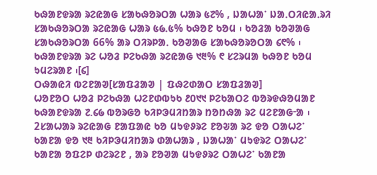ᱠᱷᱟᱱᱫᱨᱟ ᱨᱮᱭᱟᱜ ᱥᱟᱠᱷᱚᱨᱛᱟ ᱦᱟᱨ ᱕᱗% , ᱡᱟᱦᱟᱸ ᱡᱟᱹᱛᱤᱭᱟᱹᱨᱤ ᱥᱟᱠᱷᱚᱨᱛᱟ ᱨᱮᱭᱟᱜ ᱦᱟᱨ ᱕᱙ᱹ᱕% ᱠᱷᱚᱱ ᱠᱚᱢ ᱾ ᱠᱚᱲᱟ ᱠᱚᱣᱟᱜ ᱥᱟᱠᱷᱚᱨᱛᱟ 66% ᱟᱨ ᱛᱤᱨᱞᱟᱹ ᱠᱚᱣᱟᱜ ᱥᱟᱠᱷᱚᱨᱚᱛᱟ ᱔᱖% ᱾ ᱠᱷᱟᱱᱫᱨᱟ ᱨᱮ ᱦᱚᱲ ᱞᱮᱠᱷᱟ ᱨᱮᱭᱟᱜ ᱑᱓% ᱖ ᱥᱮᱨᱢᱟ ᱠᱷᱚᱱ ᱠᱚᱢ ᱩᱢᱮᱨᱟᱱ ᱾[᱔]
ᱛᱷᱟᱭᱤ ᱵᱮᱱᱟᱣ[ᱥᱟᱯᱲᱟᱣ | ᱯᱷᱮᱰᱟᱛ ᱥᱟᱯᱲᱟᱣ]
ᱦᱚᱱᱚᱛ ᱦᱚᱲ ᱞᱮᱠᱷᱟ ᱦᱮᱱᱰᱵᱩᱠ ᱒᱐᱑᱑ ᱞᱮᱠᱟᱛᱮ ᱵᱚᱨᱫᱷᱚᱢᱟᱱ ᱠᱷᱟᱱᱫᱨᱟ ᱗.᱔᱙ ᱵᱚᱨᱜᱚ ᱠᱤᱞᱳᱢᱤᱴᱟᱨ ᱴᱚᱴᱷᱟ ᱨᱮ ᱢᱮᱱᱟᱜᱼᱟ ᱾  2ᱥᱟᱦᱟᱨ ᱨᱮᱭᱟᱜ ᱱᱟᱯᱟᱭ ᱠᱚ ᱢᱩᱫᱽᱨᱮ ᱱᱚᱶᱟ ᱨᱮ ᱫᱚ ᱛᱟᱦᱮᱸ ᱠᱟᱱᱟ ᱫᱚ ᱑᱓ ᱠᱤᱞᱳᱢᱤᱴᱟᱨ ᱰᱟᱦᱟᱨ , ᱡᱟᱦᱟᱸ ᱢᱩᱫᱨᱮ ᱛᱟᱦᱮᱸ ᱠᱟᱱᱟ ᱚᱯᱮᱞ ᱰᱮᱨᱮᱱ , ᱟᱨ ᱱᱚᱣᱟ ᱢᱩᱫᱽᱨᱮ ᱛᱟᱦᱮᱸ ᱠᱟᱱᱟ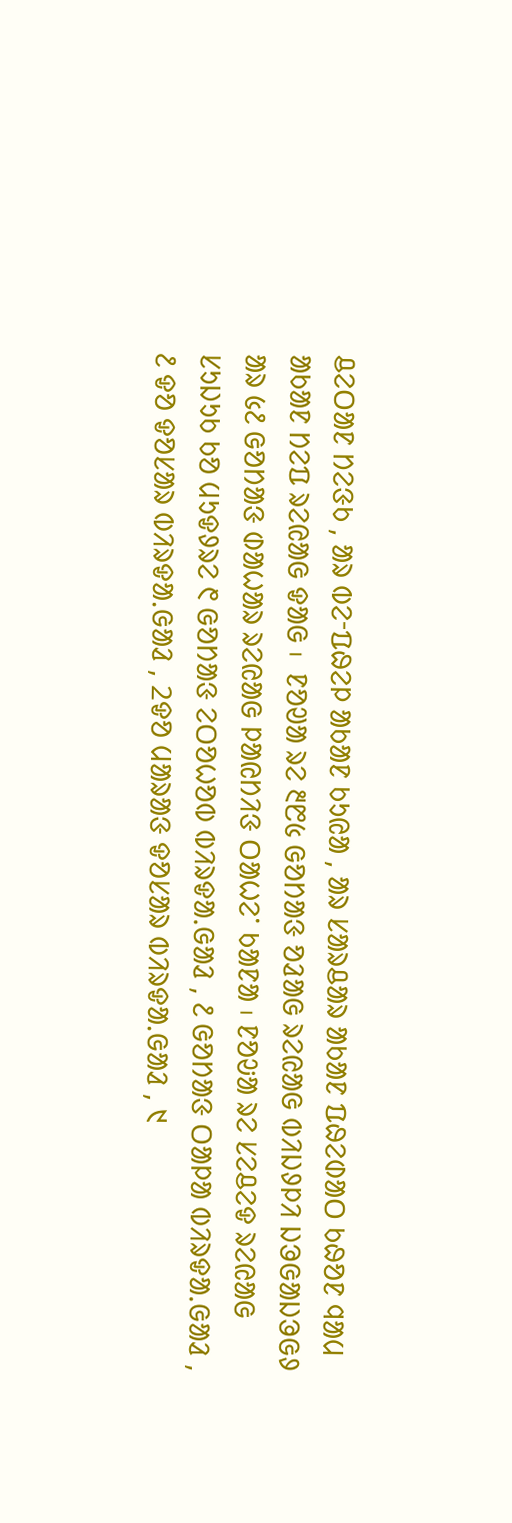ᱪᱮᱛᱟᱱ ᱴᱮᱝᱠ , ᱟᱨ ᱵᱮᱼᱯᱷᱮᱞ ᱟᱠᱟᱱ ᱠᱩᱭᱟ , ᱟᱨ ᱥᱟᱨᱪᱟᱨ ᱟᱠᱟᱱ ᱯᱷᱮᱰᱟᱛ ᱠᱷᱚᱱ ᱧᱟᱢ ᱟᱠᱟᱱ ᱴᱮᱯ ᱨᱮᱭᱟᱜ ᱫᱟᱜ ᱾  ᱱᱚᱣᱟ ᱨᱮ ᱓᱘᱕ ᱜᱚᱴᱟᱝ ᱚᱲᱟᱜ ᱨᱮᱭᱟᱜ ᱵᱤᱡᱽᱞᱤ ᱡᱳᱜᱟᱡᱳᱜᱽ ᱟᱨ ᱕᱒ ᱜᱚᱴᱟᱝ ᱰᱟᱦᱟᱨ ᱨᱮᱭᱟᱜ ᱞᱟᱭᱴᱤᱝ ᱛᱟᱦᱮᱸ ᱠᱟᱱᱟ ᱾ ᱱᱚᱶᱟ ᱨᱮ ᱥᱮᱪᱮᱫ ᱨᱮᱭᱟᱜ ᱥᱩᱡᱩᱠ ᱠᱚ ᱢᱩᱫᱽᱨᱮ ᱖ ᱜᱚᱴᱟᱝ ᱮᱛᱚᱦᱚᱵ ᱵᱤᱨᱫᱟᱹᱜᱟᱲ , ᱒ ᱜᱚᱴᱟᱝ ᱛᱟᱞᱟ ᱵᱤᱨᱫᱟᱹᱜᱟᱲ , ᱒ ᱫᱚ ᱫᱚᱥᱟᱨ ᱵᱤᱨᱫᱟᱹᱜᱟᱲ , 2ᱫᱚ ᱢᱟᱨᱟᱝ ᱫᱚᱥᱟᱨ ᱵᱤᱨᱫᱟᱹᱜᱟᱲ , ᱑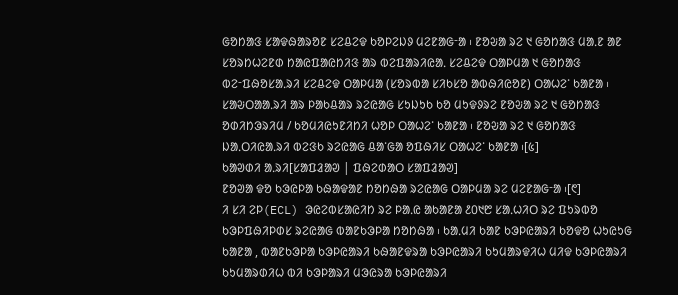ᱜᱚᱴᱟᱝ ᱥᱟᱫᱷᱟᱨᱚᱱ ᱥᱮᱪᱮᱫ ᱠᱚᱞᱮᱡᱽ ᱢᱮᱱᱟᱜᱼᱟ ᱾ ᱱᱚᱶᱟ ᱨᱮ ᱑ ᱜᱚᱴᱟᱝ ᱢᱟᱹᱱ ᱟᱱ ᱥᱚᱨᱴᱦᱮᱱᱰ ᱴᱟᱭᱯᱟᱭᱴᱤᱝ ᱟᱨ ᱵᱮᱯᱟᱨᱤᱭᱟᱹ ᱥᱮᱪᱮᱫ ᱛᱟᱞᱢᱟ ᱑ ᱜᱚᱴᱟᱝ ᱵᱮᱼᱯᱷᱚᱥᱟᱹᱨᱤ ᱥᱮᱪᱮᱫ ᱛᱟᱞᱢᱟ (ᱥᱚᱨᱵᱟ ᱥᱤᱠᱥᱚ ᱟᱵᱷᱤᱭᱚᱱ) ᱛᱟᱦᱮᱸ ᱠᱟᱱᱟ ᱾ ᱥᱟᱶᱛᱟᱟᱹᱨᱤ ᱟᱨ ᱞᱟᱠᱪᱟᱨ ᱨᱮᱭᱟᱜ ᱥᱩᱡᱩᱠ ᱠᱚ ᱢᱩᱫᱽᱨᱮ ᱱᱚᱶᱟ ᱨᱮ ᱑ ᱜᱚᱴᱟᱝ ᱚᱰᱤᱴᱳᱨᱤᱢ / ᱠᱚᱢᱤᱭᱩᱱᱤᱴᱤ ᱦᱚᱞ ᱛᱟᱦᱮᱸ ᱠᱟᱱᱟ ᱾ ᱱᱚᱶᱟ ᱨᱮ ᱑ ᱜᱚᱴᱟᱝ ᱡᱟᱹᱛᱤᱭᱟᱹᱨᱤ ᱵᱮᱝᱠ ᱨᱮᱭᱟᱜ ᱪᱟᱸᱜᱟ ᱚᱯᱷᱤᱥ ᱛᱟᱦᱮᱸ ᱠᱟᱱᱟ ᱾[᱕]
ᱠᱟᱣᱰᱤ ᱟᱹᱨᱤ[ᱥᱟᱯᱲᱟᱣ | ᱯᱷᱮᱰᱟᱛ ᱥᱟᱯᱲᱟᱣ]
ᱱᱚᱣᱟ ᱫᱚ ᱠᱳᱭᱞᱟ ᱠᱷᱟᱫᱟᱱ ᱴᱚᱴᱷᱟ ᱨᱮᱭᱟᱜ ᱛᱟᱞᱢᱟ ᱨᱮ ᱢᱮᱱᱟᱜᱼᱟ ᱾[᱖]
ᱤ ᱥᱤ ᱮᱞ(ECL) ᱳᱭᱮᱵᱥᱟᱭᱤᱴ ᱨᱮ ᱞᱟᱹᱭ ᱟᱠᱟᱱᱟ ᱒᱐᱑᱘ ᱥᱟᱹᱦᱤᱛ ᱨᱮ ᱯᱩᱨᱵᱚ ᱠᱳᱞᱯᱷᱤᱞᱰᱥ ᱨᱮᱭᱟᱜ ᱵᱟᱱᱠᱳᱞᱟ ᱴᱚᱴᱷᱟ ᱾ ᱠᱟᱹᱢᱤ ᱠᱟᱱ ᱠᱳᱞᱭᱟᱨᱤ ᱠᱚᱫᱚ ᱦᱩᱭᱩᱜ ᱠᱟᱱᱟ , ᱵᱟᱱᱠᱳᱞᱟ ᱠᱳᱞᱭᱟᱨᱤ ᱠᱷᱟᱱᱫᱨᱟ ᱠᱳᱞᱭᱟᱨᱤ ᱠᱩᱢᱟᱨᱫᱤᱦ ᱢᱤᱫ ᱠᱳᱞᱭᱟᱨᱤ ᱠᱩᱢᱟᱨᱰᱤᱦ ᱵᱤ ᱠᱳᱞᱟᱨᱤ ᱢᱳᱭᱨᱟ ᱠᱳᱞᱭᱟᱨᱤ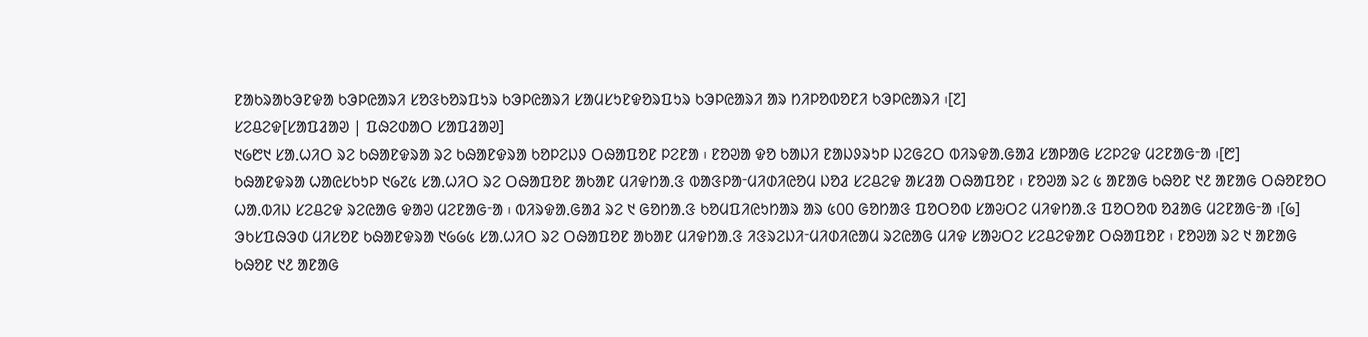ᱱᱟᱠᱨᱟᱠᱳᱱᱫᱟ ᱠᱳᱞᱭᱟᱨᱤ ᱥᱚᱝᱠᱚᱨᱯᱩᱨ ᱠᱳᱞᱭᱟᱨᱤ ᱥᱟᱢᱥᱩᱱᱫᱚᱨᱯᱩᱨ ᱠᱳᱞᱭᱟᱨᱤ ᱟᱨ ᱴᱤᱞᱚᱵᱚᱱᱤ ᱠᱳᱞᱭᱟᱨᱤ ᱾[᱗]
ᱥᱮᱪᱮᱫ[ᱥᱟᱯᱲᱟᱣ | ᱯᱷᱮᱰᱟᱛ ᱥᱟᱯᱲᱟᱣ]
᱑᱙᱘᱑ ᱥᱟᱹᱦᱤᱛ ᱨᱮ ᱠᱷᱟᱱᱫᱨᱟ ᱨᱮ ᱠᱷᱟᱱᱫᱨᱟ ᱠᱚᱞᱮᱡᱽ ᱛᱷᱟᱯᱚᱱ ᱞᱮᱱᱟ ᱾ ᱱᱚᱣᱟ ᱫᱚ ᱠᱟᱡᱤ ᱱᱟᱡᱽᱨᱩᱞ ᱡᱮᱜᱮᱛ ᱵᱤᱨᱫᱟᱹᱜᱟᱲ ᱥᱟᱞᱟᱜ ᱥᱮᱞᱮᱫ ᱢᱮᱱᱟᱜᱼᱟ ᱾[᱘]
ᱠᱷᱟᱱᱫᱨᱟ ᱦᱟᱭᱥᱠᱩᱞ ᱑᱙᱗᱕ ᱥᱟᱹᱦᱤᱛ ᱨᱮ ᱛᱷᱟᱯᱚᱱ ᱟᱠᱟᱱ ᱢᱤᱫᱴᱟᱹᱝ ᱵᱟᱝᱞᱟᱼᱢᱤᱰᱤᱭᱚᱢ ᱡᱚᱲ ᱥᱮᱪᱮᱫ ᱟᱥᱲᱟ ᱛᱷᱟᱯᱚᱱ ᱾ ᱱᱚᱣᱟ ᱨᱮ ᱕ ᱟᱱᱟᱜ ᱠᱷᱚᱱ ᱑᱒ ᱟᱱᱟᱜ ᱛᱷᱚᱱᱚᱛ ᱦᱟᱹᱵᱤᱡ ᱥᱮᱪᱮᱫ ᱨᱮᱭᱟᱜ ᱫᱟᱣ ᱢᱮᱱᱟᱜᱼᱟ ᱾ ᱵᱤᱨᱫᱟᱹᱜᱟᱲ ᱨᱮ ᱑ ᱜᱚᱴᱟᱹᱝ ᱠᱚᱢᱯᱤᱭᱩᱴᱟᱨ ᱟᱨ ᱕᱐᱐ ᱜᱚᱴᱟᱝ ᱯᱚᱛᱚᱵ ᱥᱟᱶᱛᱮ ᱢᱤᱫᱴᱟᱹᱝ ᱯᱚᱛᱚᱵ ᱚᱲᱟᱜ ᱢᱮᱱᱟᱜᱼᱟ ᱾[᱙]
ᱳᱠᱥᱯᱷᱳᱰ ᱢᱤᱥᱚᱱ ᱠᱷᱟᱱᱫᱨᱟ ᱑᱙᱙᱕ ᱥᱟᱹᱦᱤᱛ ᱨᱮ ᱛᱷᱟᱯᱚᱱ ᱟᱠᱟᱱ ᱢᱤᱫᱴᱟᱹᱝ ᱤᱝᱨᱮᱡᱤᱼᱢᱤᱰᱤᱭᱟᱢ ᱨᱮᱭᱟᱜ ᱢᱤᱫ ᱥᱟᱶᱛᱮ ᱥᱮᱪᱮᱫᱟᱱ ᱛᱷᱟᱯᱚᱱ ᱾ ᱱᱚᱣᱟ ᱨᱮ ᱑ ᱟᱱᱟᱜ ᱠᱷᱚᱱ ᱑᱒ ᱟᱱᱟᱜ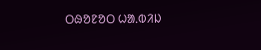ᱛᱷᱚᱱᱚᱛ ᱦᱟᱹᱵᱤᱡ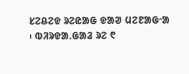ᱥᱮᱪᱮᱫ ᱨᱮᱭᱟᱜ ᱫᱟᱣ ᱢᱮᱱᱟᱜᱼᱟ ᱾ ᱵᱤᱨᱫᱟᱹᱜᱟᱲ ᱨᱮ ᱖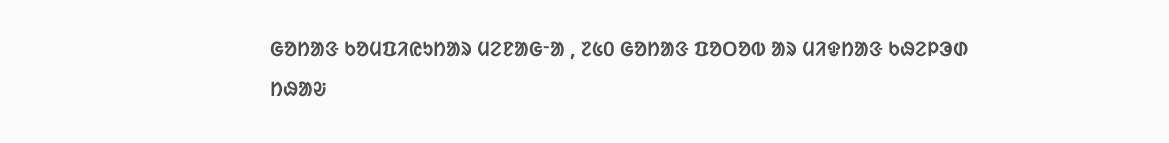ᱜᱚᱴᱟᱝ ᱠᱚᱢᱯᱤᱭᱩᱴᱟᱨ ᱢᱮᱱᱟᱜᱼᱟ , ᱗᱕᱐ ᱜᱚᱴᱟᱝ ᱯᱚᱛᱚᱵ ᱟᱨ ᱢᱤᱫᱴᱟᱝ ᱠᱷᱮᱞᱳᱰ ᱴᱷᱟᱶ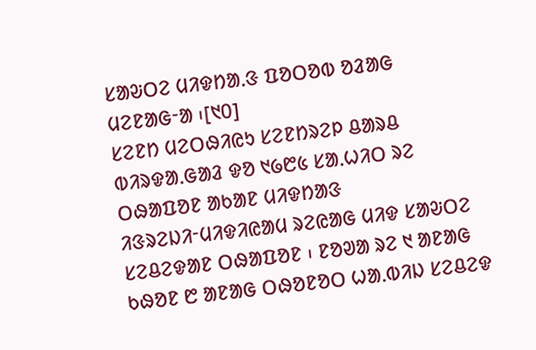ᱥᱟᱶᱛᱮ ᱢᱤᱫᱴᱟᱹᱝ ᱯᱚᱛᱚᱵ ᱚᱲᱟᱜ ᱢᱮᱱᱟᱜᱼᱟ ᱾[᱑᱐]
ᱥᱮᱱᱴ ᱢᱮᱛᱷᱤᱭᱩ ᱥᱮᱱᱴᱨᱮᱞ ᱪᱟᱨᱪ ᱵᱤᱨᱫᱟᱹᱜᱟᱲ ᱫᱚ ᱑᱙᱘᱕ ᱥᱟᱹᱦᱤᱛ ᱨᱮ ᱛᱷᱟᱯᱚᱱ ᱟᱠᱟᱱ ᱢᱤᱫᱴᱟᱝ ᱤᱝᱨᱮᱡᱤᱼᱢᱤᱫᱤᱭᱟᱢ ᱨᱮᱭᱟᱜ ᱢᱤᱫ ᱥᱟᱶᱛᱮ ᱥᱮᱪᱮᱫᱟᱱ ᱛᱷᱟᱯᱚᱱ ᱾ ᱱᱚᱣᱟ ᱨᱮ ᱑ ᱟᱱᱟᱜ ᱠᱷᱚᱱ ᱘ ᱟᱱᱟᱜ ᱛᱷᱚᱱᱚᱛ ᱦᱟᱹᱵᱤᱡ ᱥᱮᱪᱮᱫ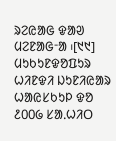ᱨᱮᱭᱟᱜ ᱫᱟᱣ ᱢᱮᱱᱟᱜᱼᱟ ᱾[᱑᱑]
ᱢᱩᱠᱩᱱᱫᱚᱯᱩᱨ ᱦᱤᱱᱫᱤ ᱡᱩᱱᱤᱭᱟᱨ ᱦᱟᱭᱥᱠᱩᱞ ᱫᱚ ᱒᱐᱐᱙ ᱥᱟᱹᱦᱤᱛ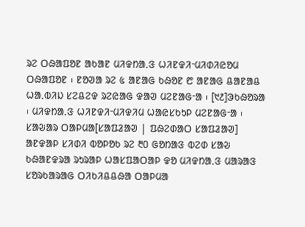ᱨᱮ ᱛᱷᱟᱯᱚᱱ ᱟᱠᱟᱱ ᱢᱤᱫᱴᱟᱹᱝ ᱦᱤᱱᱫᱤᱼᱢᱤᱰᱤᱭᱚᱢ ᱛᱷᱟᱯᱚᱱ ᱾ ᱱᱚᱣᱟ ᱨᱮ ᱕ ᱟᱱᱟᱜ ᱠᱷᱚᱱ ᱘ ᱟᱱᱟᱜ ᱪᱟᱱᱟᱪ ᱦᱟᱹᱵᱤᱡ ᱥᱮᱪᱮᱫ ᱨᱮᱭᱟᱜ ᱫᱟᱣ ᱢᱮᱱᱟᱜᱼᱟ ᱾ [᱑᱒]ᱳᱠᱷᱚᱨᱟ ᱾ ᱢᱤᱫᱴᱟᱹᱝ ᱦᱤᱱᱫᱤᱼᱢᱤᱫᱤᱢ ᱦᱟᱭᱥᱠᱩᱞ ᱢᱮᱱᱟᱜᱼᱟ ᱾
ᱥᱟᱶᱟᱨ ᱛᱟᱞᱢᱟ[ᱥᱟᱯᱲᱟᱣ | ᱯᱷᱮᱰᱟᱛ ᱥᱟᱯᱲᱟᱣ]
ᱟᱱᱫᱟᱞ ᱥᱤᱰᱤ ᱵᱚᱞᱚᱠ ᱨᱮ ᱓᱐ ᱜᱚᱴᱟᱝ ᱵᱮᱰ ᱥᱟᱶ ᱠᱷᱟᱱᱫᱨᱟ ᱨᱩᱨᱟᱞ ᱦᱟᱥᱯᱟᱛᱟᱞ ᱫᱚ ᱢᱤᱫᱴᱟᱹᱝ ᱢᱟᱨᱟᱝ ᱥᱚᱨᱠᱟᱨᱟᱜ ᱛᱤᱠᱤᱪᱪᱷᱟ ᱛᱟᱞᱢᱟ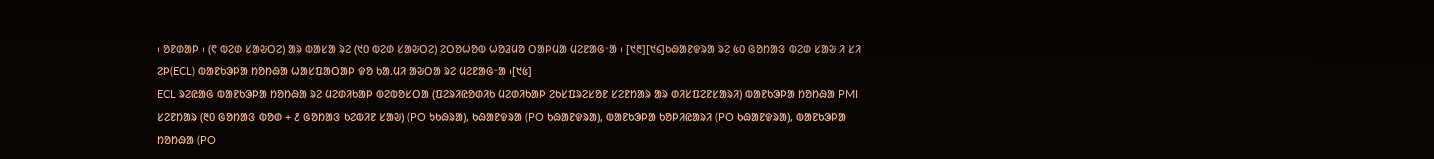᱾ ᱚᱱᱰᱟᱞ ᱾ (᱖ ᱵᱮᱰ ᱥᱟᱶᱛᱮ) ᱟᱨ ᱵᱟᱥᱟ ᱨᱮ (᱑᱐ ᱵᱮᱰ ᱥᱟᱶᱛᱮ) ᱮᱛᱚᱦᱚᱵ ᱦᱚᱲᱢᱚ ᱛᱟᱞᱢᱟ ᱢᱮᱱᱟᱜᱼᱟ ᱾ [᱑᱓][᱑᱔]ᱠᱷᱟᱱᱫᱨᱟ ᱨᱮ ᱕᱐ ᱜᱚᱴᱟᱝ ᱵᱮᱰ ᱥᱟᱶ ᱤ ᱥᱤ ᱮᱞ(ECL) ᱵᱟᱱᱠᱳᱞᱟ ᱴᱚᱴᱷᱟ ᱦᱟᱥᱯᱟᱛᱟᱞ ᱫᱚ ᱠᱟᱹᱢᱤ ᱟᱶᱛᱟ ᱨᱮ ᱢᱮᱱᱟᱜᱼᱟ ᱾[᱑᱕]
ECL ᱨᱮᱭᱟᱜ ᱵᱟᱱᱠᱳᱞᱟ ᱴᱚᱴᱷᱟ ᱨᱮ ᱢᱮᱰᱤᱠᱟᱞ ᱵᱮᱵᱚᱥᱛᱟ (ᱯᱮᱨᱤᱭᱚᱰᱤᱠ ᱢᱮᱰᱤᱠᱟᱞ ᱮᱠᱥᱯᱨᱮᱥᱚᱱ ᱥᱮᱱᱴᱟᱨ ᱟᱨ ᱰᱤᱥᱯᱮᱱᱥᱟᱨᱤ) ᱵᱟᱱᱠᱳᱞᱟ ᱴᱚᱴᱷᱟ PMI ᱥᱮᱱᱴᱟᱨ (᱓᱐ ᱜᱚᱴᱟᱝ ᱵᱚᱰ + ᱒ ᱜᱚᱴᱟᱝ ᱠᱮᱵᱤᱱ ᱥᱟᱶ) (PO ᱩᱠᱷᱨᱟ), ᱠᱷᱟᱱᱫᱨᱟ (PO ᱠᱷᱟᱱᱫᱨᱟ), ᱵᱟᱱᱠᱳᱞᱟ ᱠᱚᱞᱤᱭᱟᱨᱤ (PO ᱠᱷᱟᱱᱫᱨᱟ), ᱵᱟᱱᱠᱳᱞᱟ ᱴᱚᱴᱷᱟ (PO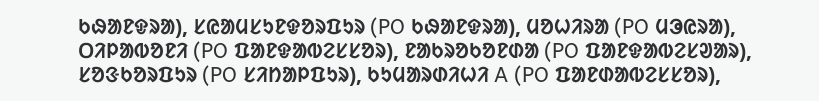ᱠᱷᱟᱱᱫᱨᱟ), ᱥᱭᱟᱢᱥᱩᱱᱫᱚᱨᱯᱩᱨ (PO ᱠᱷᱟᱱᱫᱨᱟ), ᱢᱚᱦᱤᱨᱟ (PO ᱢᱳᱭᱨᱟ), ᱛᱤᱞᱟᱵᱚᱱᱤ (PO ᱯᱟᱱᱫᱟᱵᱮᱥᱥᱚᱨ), ᱱᱟᱠᱨᱚᱠᱚᱱᱰᱟ (PO ᱯᱟᱱᱫᱟᱵᱮᱥᱣᱟᱨ), ᱥᱚᱝᱠᱚᱨᱯᱩᱨ (PO ᱥᱤᱴᱟᱞᱯᱩᱨ), ᱠᱩᱢᱟᱨᱰᱤᱦᱤ A (PO ᱯᱟᱱᱰᱟᱵᱮᱥᱥᱚᱨ),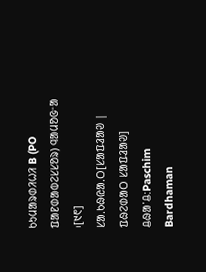ᱠᱩᱢᱟᱨᱰᱤᱦᱤ B (PO ᱯᱟᱱᱰᱟᱵᱮᱥᱥᱚᱨ) ᱧᱟᱢᱚᱜᱼᱟ ᱾[᱑᱖]
ᱥᱟᱹᱠᱷᱭᱟᱹᱛ[ᱥᱟᱯᱲᱟᱣ | ᱯᱷᱮᱰᱟᱛ ᱥᱟᱯᱲᱟᱣ]
ᱪᱷᱟᱸᱪ:Paschim Bardhaman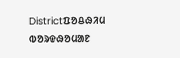Districtᱯᱚᱪᱷᱤᱢ ᱵᱚᱨᱫᱷᱚᱢᱟᱱ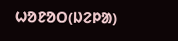ᱦᱚᱱᱚᱛ(ᱡᱮᱞᱟ)